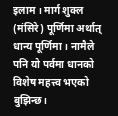इलाम । मार्ग शुक्ल (मंसिरे) पूर्णिमा अर्थात् धान्य पूर्णिमा। नामैले पनि यो पर्वमा धानको विशेष महत्त्व भएको बुझिन्छ।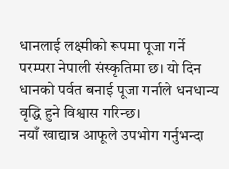धानलाई लक्ष्मीको रूपमा पूजा गर्ने परम्परा नेपाली संस्कृतिमा छ। यो दिन धानको पर्वत बनाई पूजा गर्नाले धनधान्य वृद्धि हुने विश्वास गरिन्छ।
नयाँ खाद्यान्न आफूले उपभोग गर्नुभन्दा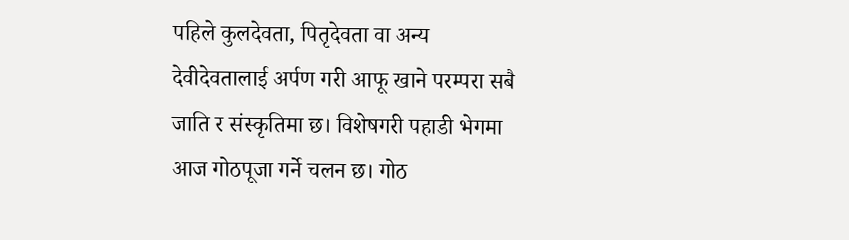पहिले कुलदेवता, पितृदेवता वा अन्य देवीदेवतालाई अर्पण गरी आफू खाने परम्परा सबै जाति र संस्कृतिमा छ। विशेषगरी पहाडी भेगमा आज गोठपूजा गर्ने चलन छ। गोठ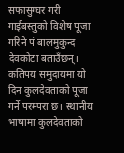सफासुग्घर गरी गाईबस्तुको विशेष पूजा गरिने पं बालमुकुन्द देवकोटा बताउँछन्।
कतिपय समुदायमा यो दिन कुलदेवताको पूजा गर्ने परम्परा छ। स्थानीय भाषामा कुलदेवताको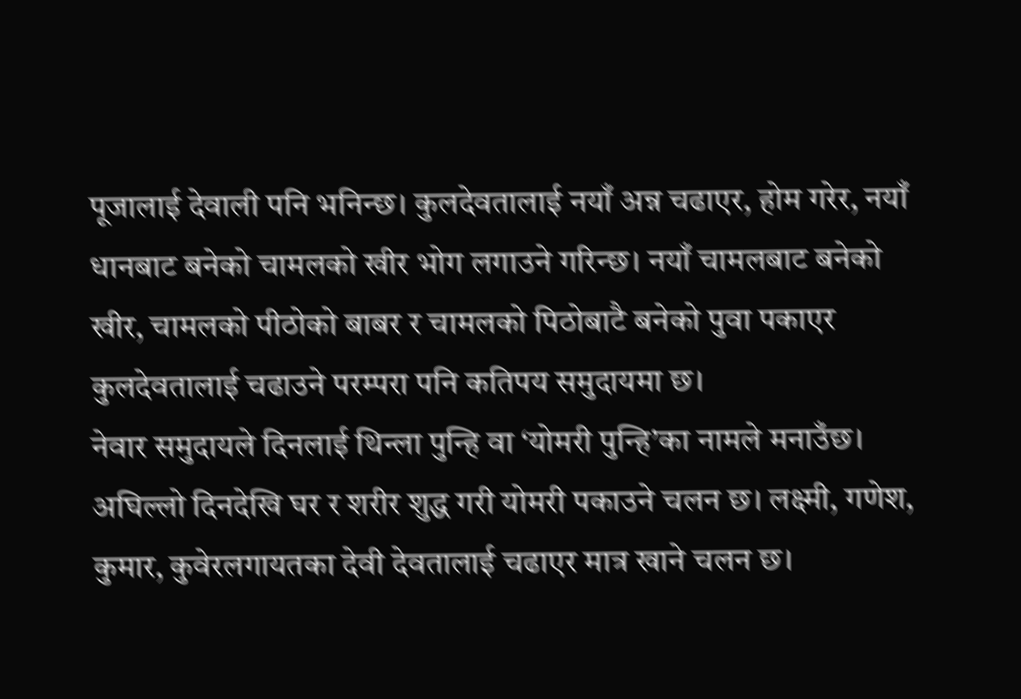पूजालाई देवाली पनि भनिन्छ। कुलदेवतालाई नयाँ अन्न चढाएर, होम गरेर, नयाँ धानबाट बनेको चामलको खीर भोग लगाउने गरिन्छ। नयाँ चामलबाट बनेको खीर, चामलको पीठोको बाबर र चामलको पिठोबाटै बनेको पुवा पकाएर कुलदेवतालाई चढाउने परम्परा पनि कतिपय समुदायमा छ।
नेवार समुदायले दिनलाई थिन्ला पुन्हि वा ‘योमरी पुन्हि’का नामले मनाउँछ। अघिल्लो दिनदेखि घर र शरीर शुद्ध गरी योमरी पकाउने चलन छ। लक्ष्मी, गणेश, कुमार, कुवेरलगायतका देवी देवतालाई चढाएर मात्र खाने चलन छ।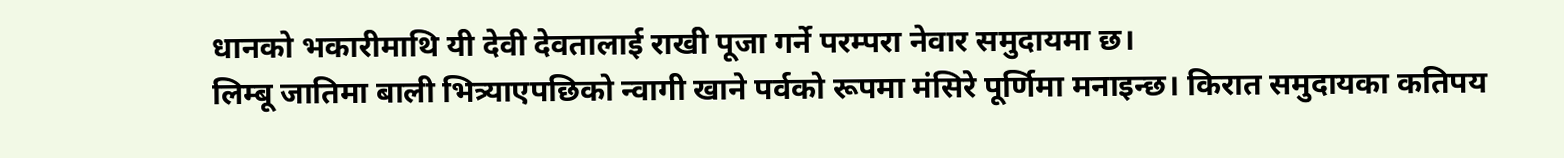धानको भकारीमाथि यी देवी देवतालाई राखी पूजा गर्ने परम्परा नेवार समुदायमा छ।
लिम्बू जातिमा बाली भित्र्याएपछिको न्वागी खाने पर्वको रूपमा मंसिरे पूर्णिमा मनाइन्छ। किरात समुदायका कतिपय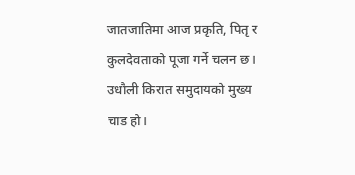जातजातिमा आज प्रकृति, पितृ र कुलदेवताको पूजा गर्ने चलन छ। उधौली किरात समुदायको मुख्य चाड हो।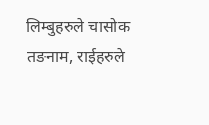लिम्बुहरुले चासोक तङनाम, राईहरुले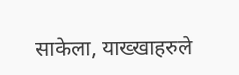साकेला, याख्खाहरुले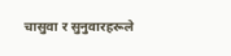चासुवा र सुनुवारहरूले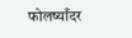फोलष्याँदर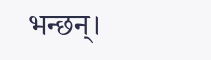भन्छन्।